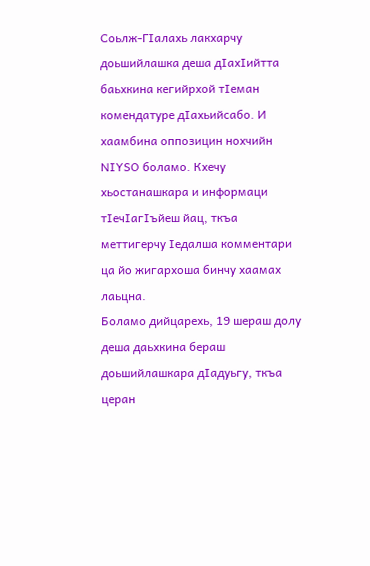Соьлж-ГӀалахь лакхарчу доьшийлашка деша дIахIийтта баьхкина кегийрхой тIеман комендатуре дIахьийсабо. И хаамбина оппозицин нохчийн NIYSO боламо. Кхечу хьостанашкара и информаци тӀечӀагӀъйеш йац, ткъа меттигерчу Ӏедалша комментари ца йо жигархоша бинчу хаамах лаьцна.
Боламо дийцарехь, 19 шераш долу деша даьхкина бераш доьшийлашкара дIадуьгу, ткъа церан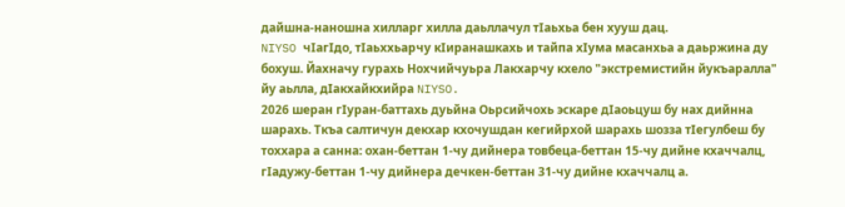дайшна-наношна хилларг хилла даьллачул тIаьхьа бен хууш дац.
NIYSO чIагIдо, тIаьххьарчу кIиранашкахь и тайпа хIума масанхьа а даьржина ду бохуш. Йахначу гурахь Нохчийчуьра Лакхарчу кхело "экстремистийн йукъаралла" йу аьлла, дIакхайкхийра NIYSO.
2026 шеран гIуран-баттахь дуьйна Оьрсийчохь эскаре дӀаоьцуш бу нах дийнна шарахь. Ткъа салтичун декхар кхочушдан кегийрхой шарахь шозза тIегулбеш бу тоххара а санна: охан-беттан 1-чу дийнера товбеца-беттан 15-чу дийне кхаччалц, гIадужу-беттан 1-чу дийнера дечкен-беттан 31-чу дийне кхаччалц а.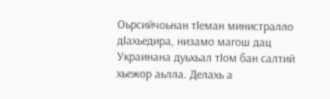Оьрсийчоьнан тIеман министралло дIахьедира, низамо магош дац Украинана дуьхьал тIом бан салтий хьежор аьлла. Делахь а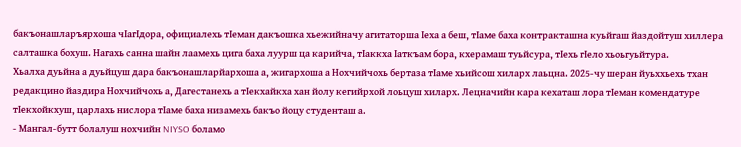бакъонашларъярхоша чIагIдора, официалехь тIеман дакъошка хьежийначу агитаторша Iеха а беш, тIаме баха контракташна куьйгаш йаздойтуш хиллера салташка бохуш. Нагахь санна шайн лаамехь цига баха луурш ца карийча, тIаккха Iаткъам бора, кхерамаш туьйсура, тIехь гIело хьоьгуьйтура.
Хьалха дуьйна а дуьйцуш дара бакъонашларйархоша а, жигархоша а Нохчийчохь бертаза тIаме хьийсош хиларх лаьцна. 2025-чу шеран йуьххьехь тхан редакцино йаздира Нохчийчохь а, Дагестанехь а тIекхайкха хан йолу кегийрхой лоьцуш хиларх. Лецначийн кара кехаташ лора тIеман комендатуре тIекхойкхуш, царлахь нислора тIаме баха низамехь бакъо йоцу студенташ а.
- Мангал-бутт болалуш нохчийн NIYSO боламо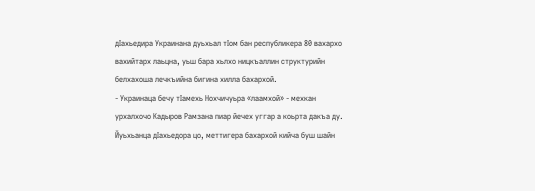дIахьедира Украинана дуьхьал тIом бан республикера 80 вахархо вахийтарх лаьцна, уьш бара хьлхо ницкъаллин структурийн белхахоша лечкъийна бигина хилла бахархой.
- Украинаца бечу тIамехь Нохчичуьра «лаамхой» - мехкан урхалхочо Кадыров Рамзана пиар йечех уггар а коьрта дакъа ду. Йуьхьанца дIахьедора цо, меттигера бахархой кийча буш шайн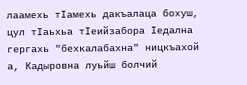лаамехь тIамехь дакъалаца бохуш, цул тIаьхьа тIеийзабора Iедална гергахь "бехкалабахна" ницкъахой а, Кадыровна луьйш болчий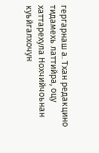гергарнаш а. Тхан редакцино тидамехь латтийра, оцу хаттарехула Нохчийчоьнан куьйгалхочун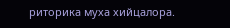риторика муха хийцалора.